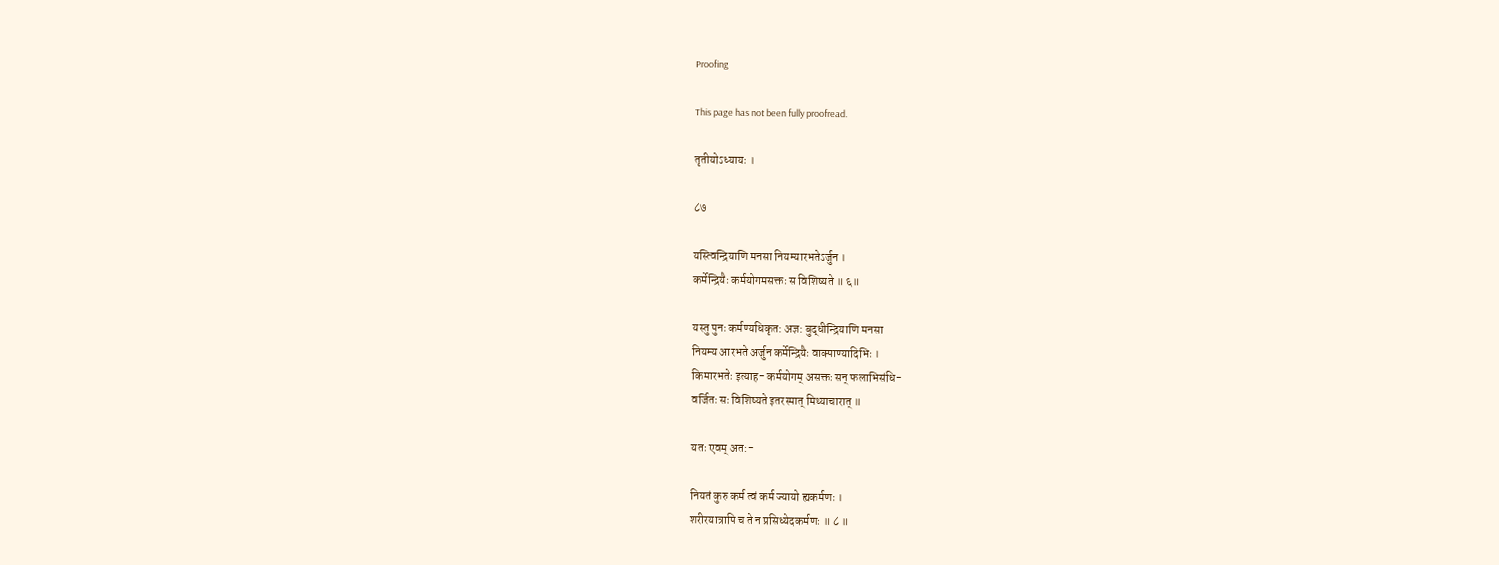Proofing

This page has not been fully proofread.

तृतीयोऽध्यायः ।

८७

यस्त्विन्द्रियाणि मनसा नियम्यारभतेऽर्जुन ।
कर्मेन्द्रियैः कर्मयोगमसक्तः स विशिष्यते ॥ ६॥

यस्तु पुनः कर्मण्यधिकृत: अज्ञ: बुद्धीन्द्रियाणि मनसा
नियम्य आरभते अर्जुन कर्मेन्द्रियैः वाक्पाण्यादिभिः ।
किमारभतेः इत्याह- कर्मयोगम् असक्तः सन् फलाभिसंधि-
वर्जितः सः विशिष्यते इतरस्मात् मिथ्याचारात् ॥

यतः एवम् अत:-

नियतं कुरु कर्म त्वं कर्म ज्यायो ह्यकर्मणः ।
शरीरयात्रापि च ते न प्रसिध्येदकर्मणः ॥ ८ ॥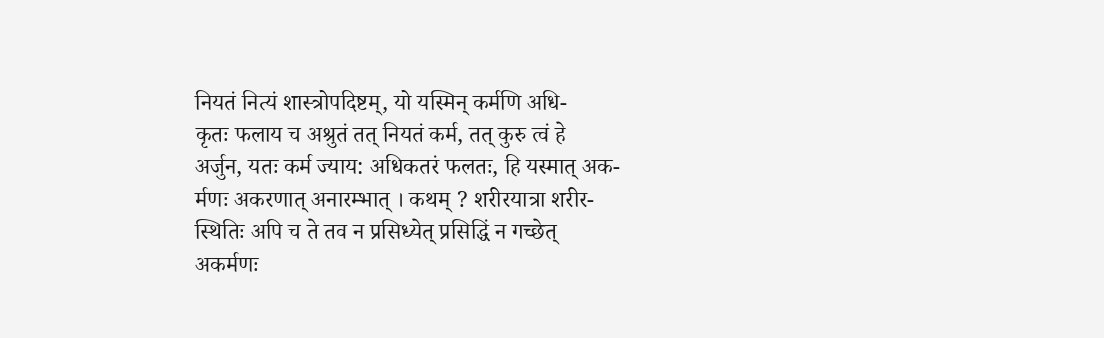नियतं नित्यं शास्त्रोपदिष्टम्, यो यस्मिन् कर्मणि अधि-
कृतः फलाय च अश्रुतं तत् नियतं कर्म, तत् कुरु त्वं हे
अर्जुन, यतः कर्म ज्याय: अधिकतरं फलतः, हि यस्मात् अक-
र्मणः अकरणात् अनारम्भात् । कथम् ? शरीरयात्रा शरीर-
स्थितिः अपि च ते तव न प्रसिध्येत् प्रसिद्धिं न गच्छेत्
अकर्मणः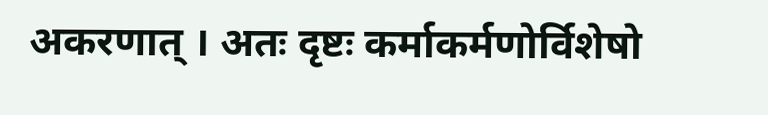अकरणात् । अतः दृष्टः कर्माकर्मणोर्विशेषो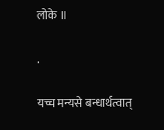लोके ॥

.

यच्च मन्यसे बन्धार्थत्वात्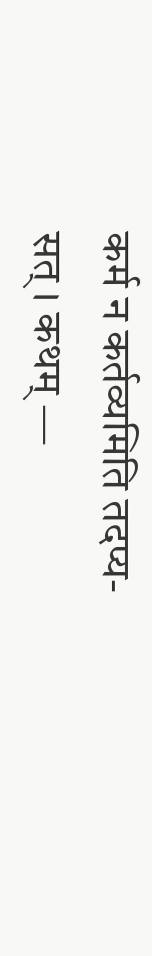कर्म न कर्तव्यमिति तदप्य-
सत् । कथम् —